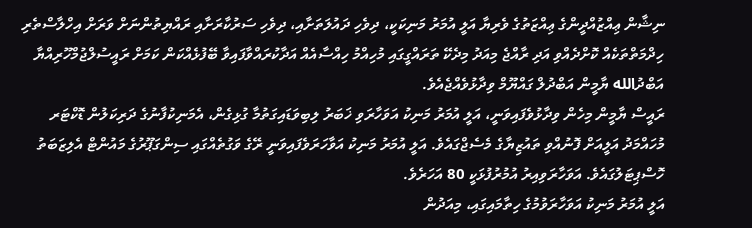ނިޝާން ޢިއްޒުއްދީންގެ ޢިއްޒަތުގެ ވެރިޔާ އަލީ އުމަރު މަނިކަކީ، ދިވެހި ދައުލަތަށާއި، ދިވެހި ސަރުކާރަށާއި ރައްޔިތުންނަށް ވަރަށް އިހްލާސްތެރި ހިދްމަތްތަކެއް ކޮށްދެއްވި އަދި ރާއްޖެ މިއަދު މިދެކޭ ތަރައްގީގައި މުހިއްމު ހިއްސާއެއް އަދާކުރައްވާފައިވާ ބޭފުޅެއްކަން ކަމަށް ރައީސުލްޖުމްހޫރިއްޔާ އަބްދުالله ޔާމީން އަބްދުލް ގައްޔޫމް ވިދާޅުވެއްޖެއެވެ.
ރައީސް ޔާމީން މިހެން ވިދާޅުވެފައިވަނީ، އަލީ އުމަރު މަނިކު އަވަހާރަވި ޚަބަރު ލިބިވަޑައިގަތުމާ ގުޅިގެން، އެމަނިކުފާނުގެ ދަރިކަލުން ޑޮކްޓަރ މުހައްމަދު އަލީއަށް ފޮނުއްވި ތައުޒިޔާގެ މެސެޖްގައެވެ. އަލީ އުމަރު މަނިކު އަވާހަރަވެފައިވަނީ ރޭގެ ވަގުތެއްގައި ސިންގަޕޫރުގެ މައުންޓް އެލިޒަބަތު ހޮސްޕިޓަލުގައެވެ. އަވަހާރަވިއިރު އުމުރުފުޅަކީ 80 އަހަރެވެ.
އަލީ އުމަރު މަނިކު އަވަހާރަވުމުގެ ހިތާމައިގައި، މިއަދުން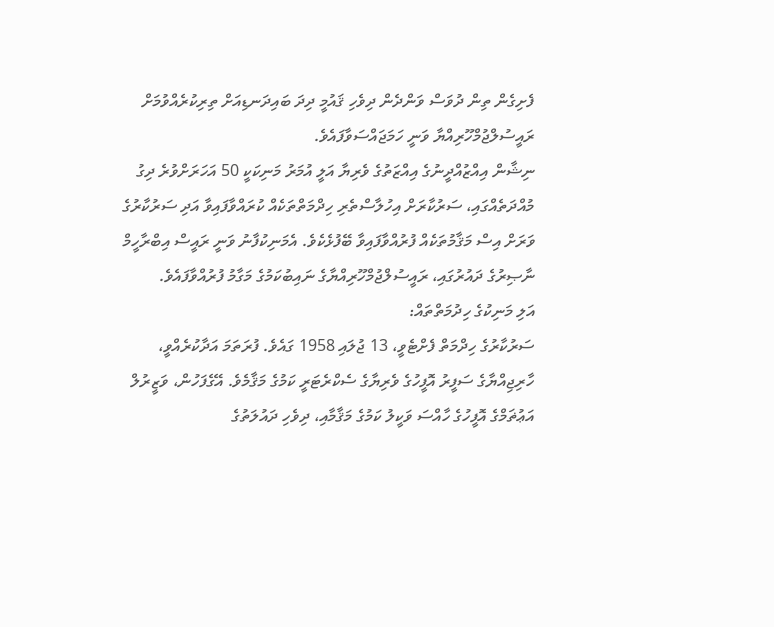ފެށިގެން ތިން ދުވަސް ވަންދެން ދިވެހި ޤައުމީ ދިދަ ބައިދަނޑިއަށް ތިރިކުރެއްވުމަށް ރައީސުލްޖުމްހޫރިއްޔާ ވަނީ ހަމަޖައްސަވާފައެވެ.
ނިޝާން އިއްޒުއްދީނުގެ އިއްޒަތުގެ ވެރިޔާ އަލީ އުމަރު މަނިކަކީ 50 އަހަރަށްވުރެ ދިގު މުއްދަތެއްގައި، ސަރުކާރަށް އިހުލާސްތެރި ހިދްމަތްތަކެއް ކުރައްވާފައިވާ އަދި ސަރުކާރުގެ ވަރަށް އިސް މަޤާމުތަކެއް ފުރުއްވާފައިވާ ބޭފުޅެކެވެ. އެމަނިކުފާނު ވަނީ ރައީސް އިބްރާހީމް ނާޞިރުގެ ދައުރުގައި، ރައީސުލްޖުމްހޫރިއްޔާގެ ނައިބުކަމުގެ މަގާމު ފުރުއްވާފައެވެ.
އަލި މަނިކުގެ ހިދުމަތްތައް:
ސަރުކާރުގެ ހިދްމަތް ފެށްޓެވީ، 13 ޖުލައި 1958 ގައެވެ. ފުރަތަމަ އަދާކުރެއްވީ، ހާރިޖިއްޔާގެ ސަފީރު އޮފީހުގެ ވެރިޔާގެ ސެކްރެޓަރީ ކަމުގެ މަޤާމެވެ. އޭގެފަހުން، ވަޒީރުލް އަޢުޡަމްގެ އޮފީހުގެ ހާއްސަ ވަކީލު ކަމުގެ މަޤާމާއި، ދިވެހި ދައުލަތުގެ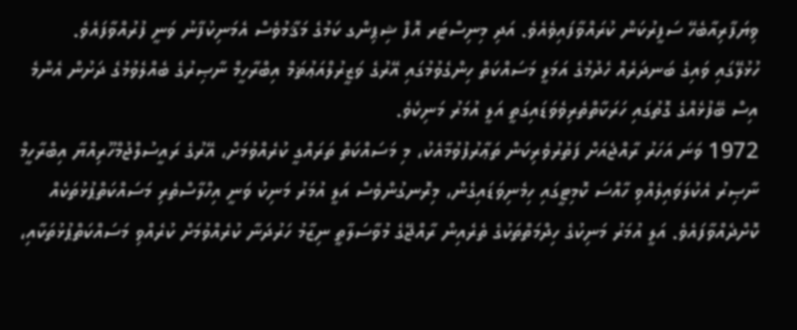ވިޔަފާރިއާބެހޭ ސަފީރުކަން ކުރައްވާފައިވެއެވެ. އަދި މިނިސްޓަރ އޮފް ޝިޕިންގ ކަމުގެ މަޤާމުވެސް އެމަނިކުފާނު ވަނީ ފުރުއްވާފައެވެ.
ހުޅުލޭގައި ވައިގެ ބަނދަރެއް ހެދުމުގެ އަމަލީ މަސައްކަތް ހިންގެވުމުގައި އޭރުގެ ވަޒީރުލްއަޢުޡަމް އިބްރާހީމް ނާޞިރުގެ ބެއްލެވުމުގެ ދަށުން އެންމެ އިސް ބޭފުޅެއްގެ ގޮތުގައި ހަރަކާތްތެރިވެވަޑައިގަތީ އަލީ އުމަރު މަނިކެވެ.
1972 ވަނަ އަހަރު ރާއްޖެއަށް ފަތުރުވެރިކަން ތަޢާރުފުވުމާއެކު، މި މަސައްކަތް ތަރައްގީ ކުރެއްވުމަށް، އޭރުގެ ރައީސުލްޖުމްހޫރިއްޔާ އިބްރާހީމް ނާޞިރު އެކުލަވައިލެއްވި ހާއްސަ ކޮމިޓީގައި ހިމެނިވަޑައިގެން، މިރޮނގުންވެސް އަލީ އުމަރު މަނިކު ވަނީ އިހްލާސްތެރި މަސައްކަތްޕުޅުތަކެއް ކޮށްދެއްވާފައެވެ. އަލީ އުމަރު މަނިކުގެ ހިދްމަތްތަކުގެ ތެރެއިން ރާއްޖޭގެ މުވާސަލާތީ ނިޒާމު ހަރުދަނާ ކުރެއްވުމަށް ކުރެއްވި މަސައްކަތްޕުޅުތަކާއި،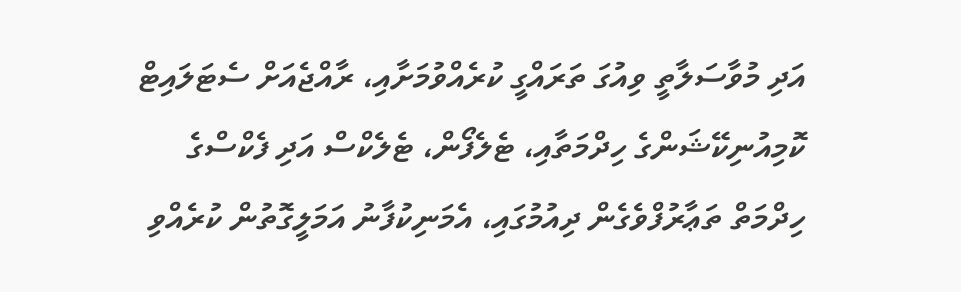އަދި މުވާސަލާތީ ވިއުގަ ތަރައްގީ ކުރެއްވުމަށާއި، ރާއްޖެއަށް ސެޓަލައިޓް ކޮމިއުނިކޭޝަންގެ ހިދްމަތާއި، ޓެލެފޯން، ޓެލެކްސް އަދި ފެކްސްގެ ހިދްމަތް ތަޢާރުފްވެގެން ދިއުމުގައި، އެމަނިކުފާނު އަމަލީގޮތުން ކުރެއްވި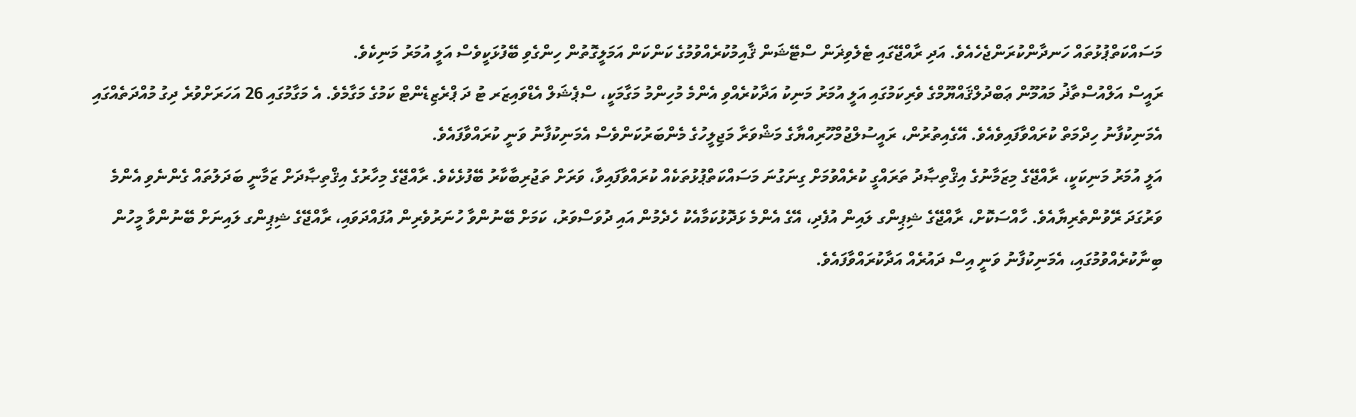މަސައްކަތްޕުޅުތައް ހަނދާންކުރަންޖެހެއެވެ. އަދި ރާއްޖޭގައި ޓެލެވިޜަން ސްޓޭޝަން ޤާއިމުކުރެއްވުމުގެ ކަންކަން އަމަލީގޮތުން ހިންގެވި ބޭފުޅަކީވެސް އަލީ އުމަރު މަނިކެވެ.
ރައީސް އަލްއުސްތާޛު މައުމޫން ޢަބްދުލްޤައްޔޫމްގެ ވެރިކަމުގައި އަލީ އުމަރު މަނިކު އަދާކުރެއްވި އެންމެ މުހިންމު މަގާމަކީ، ސްޕެޝަލް އެޑްވައިޒަރ ޓު ދަ ޕްރެޒިޑެންޓް ކަމުގެ މަގާމެވެ. އެ މަގާމުގައި 26 އަހަރަށްވުރެ ދިގު މުއްދަތެއްގައި އެމަނިކުފާނު ހިދްމަތް ކުރައްވާފައިވެއެވެ. އޭގެއިތުރުން، ރައީސުލްޖުމްހޫރިއްޔާގެ މަޝްވަރާ މަޖިލީހުގެ މެންބަރުކަންވެސް އެމަނިކުފާނު ވަނީ ކުރައްވާފައެވެ.
އަލީ އުމަރު މަނިކަކީ، ރާއްޖޭގެ މިޒަމާނުގެ އިޤްތިޞާދު ތަރައްގީ ކުރެއްވުމަށް ގިނަގުނަ މަސައްކަތްޕުޅުތަކެއް ކުރައްވާފައިވާ، ވަރަށް ތަޖުރިބާކާރު ބޭފުޅެކެވެ. ރާއްޖޭގެ މިހާރުގެ އިޤްތިޞާދަށް ޒަމާނީ ބަދަލުތައް ގެންނެވި އެންމެ ވަރުގަދަ ރޭވުންތެރިޔާއެވެ. ހާއްސަކޮށް، ރާއްޖޭގެ ޝިޕިންގ ލައިން އުފެދި، އޭގެ އެންމެ ޅަދޮޅުކަމާއެކު ހެދެމުން އައި ދުވަސްވަރު، ކަމަށް ބޭނުންވާ ހުނަރުވެރިން އުފައްދަވައި، ރާއްޖޭގެ ޝިޕިންގ ލައިނަށް ބޭނުންވާ މީހުން ބިނާކުރެއްވުމުގައި، އެމަނިކުފާނު ވަނީ އިސް ދައުރެއް އަދާކުރައްވާފައެވެ.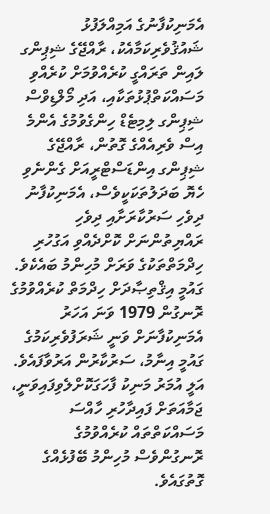އެމަނިކުފާނުގެ އަމިއްލަފުޅު ޝައުޤުވެރިކަމާއެކު، ރާއްޖޭގެ ޝިޕިންގ ލައިން ތަރައްގީ ކުރެއްވުމަށް ކުރެއްވި މަސައްކަތްޕުޅުތަކާއި، އަދި މޯލްޑިވްސް ޝިޕިންގ ލިމިޓެޑް ހިންގެވުމުގެ އެންމެ އިސް ވެރިއެއްގެ ގޮތުން، ރާއްޖޭގެ ޝިޕިންގ އިންޑަސްޓްރީއަށް ގެންނެވި ހެޔޮ ބަދަލުތަކަކީވެސް، އެމަނިކުފާނު ދިވެހި ސަރުކާރަށާއި ދިވެހި ރައްޔިތުންނަށް ކޮށްދެއްވި އަގުހުރި ހިދްމަތްތަކުގެ ވަރަށް މުހިންމު ބައެކެވެ. ގައުމީ އިޤްތިޞާދަށް ހިދްމަތް ކުރެއްވުމުގެ ރޮނގުން 1979 ވަނަ އަހަރު އެމަނިކުފާނަށް ވަނީ ޝަރަފުވެރިކަމުގެ ގައުމީ އިނާމު، ސަރުކާރުން އަރުވާފައެވެ.
އަލީ އުމަރު މަނިކު ފާހަގަކޮށްލެވިފައިވަނީ، ޖަމާއަތަށް ފައިދާހުރި ހާއްސަ މަސައްކަތްތައް ކުރެއްވުމުގެ ރޮނގުންވެސް މުހިންމު ބޭފުޅެއްގެ ގޮތުގައެވެ.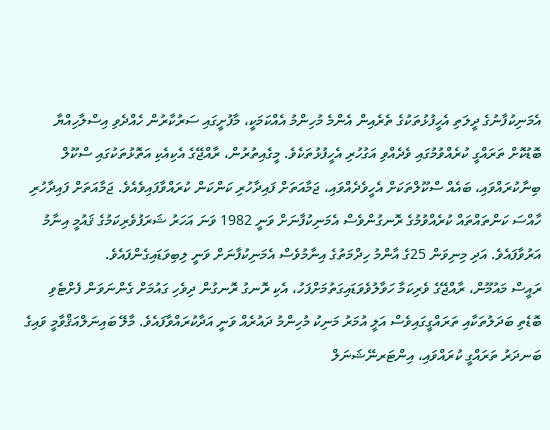އެމަނިކުފާނުގެ ދީލަތި އެހީފުޅުތަކުގެ ތެރެއިން އެންމެ މުހިންމު އެއްކަމަކީ، މާފުށީގައި ސަރުކާރުން ހެއްދެވި އިސްލާހިއްޔާ ބޮޑުކޮށް ތަރައްގީ ކުރެއްވުމުގައި ވެދެއްވި އަގުހުރި އެހީފުޅުތަކެވެ. މީގެއިތުރުން، ރާއްޖޭގެ އެކިއެކި އަތޮޅުތަކުގައި ސްކޫލް ބިނާކުރައްވައި، ބައެއް ސްކޫލްތަކަށް އެހީވެދެއްވައި، ޖަމާއަތަށް ފައިދާހުރި ކަންކަން ކުރައްވާފައިވެއެވެ. ޖަމާއަތަށް ފައިދާހުރި ހާއްސަ ކަންތައްތައް ކުރެއްވުމުގެ ރޮނގުންވެސް އެމަނިކުފާނަށް ވަނީ 1982 ވަނަ އަހަރު ޝަރަފުވެރިކަމުގެ ޤައުމީ އިނާމު އަރުވާފައެވެ. އަދި މިނިވަން 25ގެ އާންމު ހިދްމަތުގެ އިނާމުވެސް އެމަނިކުފާނަށް ވަނީ ލިބިވަޑައިގެންފައެވެ.
ރައީސް މައުމޫން، ރާއްޖޭގެ ވެރިކަމާ ހަވާލުވެވަޑައިގަތުމަށްފަހު، އެކި ރޮނގު ރޮނގުން ދިވެހި ގައުމަށް ގެންނަވަން ފެށްޓެވި ބޮޑެތި ބަދަލުތަކާއި ތަރައްގީގައިވެސް އަލީ އުމަރު މަނިކު މުހިންމު ދައުރެއް ވަނީ އަދާކުރައްވާފައެވެ. މާލޭ ބައިނަލްއަޤްވާމީ ވައިގެ ބަނދަރު ތަރައްގީ ކުރައްވައި، އިންޓަރނޭޝަނަލް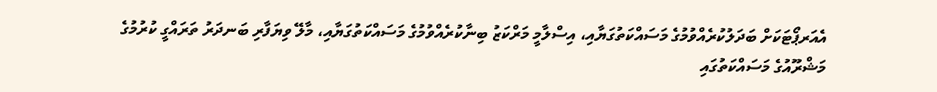އެއަރޕޯޓަކަށް ބަދަލުކުރެއްވުމުގެ މަސައްކަތުގަޔާއި، އިސްލާމީ މަރްކަޒު ބިނާކުރެއްވުމުގެ މަސައްކަތުގަޔާއި، މާލޭ ވިޔަފާރި ބަނދަރު ތަރައްގީ ކުރުމުގެ މަޝްރޫއުގެ މަސައްކަތުގައި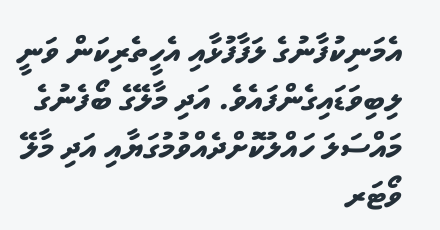އެމަނިކުފާނުގެ ލަފާފުޅާއި އެހީތެރިކަން ވަނީ ލިބިވަޑައިގެންފައެވެ. އަދި މާލޭގެ ބޯފެނުގެ މައްސަލަ ހައްލުކޮށްދެއްވުމުގަޔާއި އަދި މާލޭ ވޯޓަރ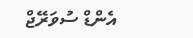އެންޑް ސުވަރޭޖް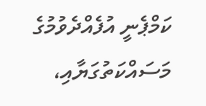ކަމްޕެނީ އުފެއްދެވުމުގެ މަސައްކަތުގަޔާއި،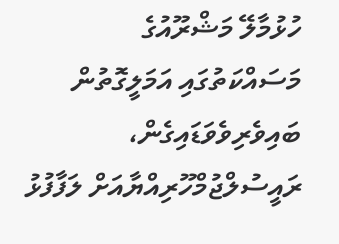ހުޅުމާލޭ މަޝްރޫއުގެ މަސައްކަތުގައި އަމަލީގޮތުން ބައިވެރިވެވަޑައިގެން، ރައީސުލްޖުމްހޫރިއްޔާއަށް ލަފާފުޅު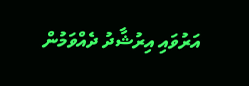އަރުވައި އިރުޝާދު ދެއްވަމުން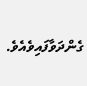ގެންދަވާފައިވެއެވެ.